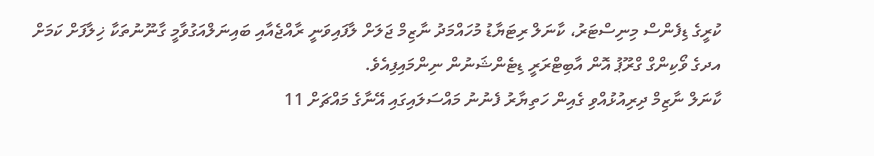ކުރީގެ ޑިފެންސް މިނިސްޓަރު، ކާނަލް ރިޓަޔާޑު މުހައްމަދު ނާޒިމް ޖަލަށް ލާފައިވަނީ ރާއްޖެއާއި ބައިނަލްއަގުވާމީ ގާނޫނުތަކާ ޚިލާފަށް ކަމަށް އދގެ ވޯކިންގް ގްރޫޕު އޮން އާބިޓްރަރީ ޑިޓެންޝަނުން ނިންމައިފިއެވެ.
ކާނަލް ނާޒިމް ދިރިއުޅުއްވި ގެއިން ހަތިޔާރު ފެނުނު މައްސަލައިގައި އޭނާގެ މައްޗަށް 11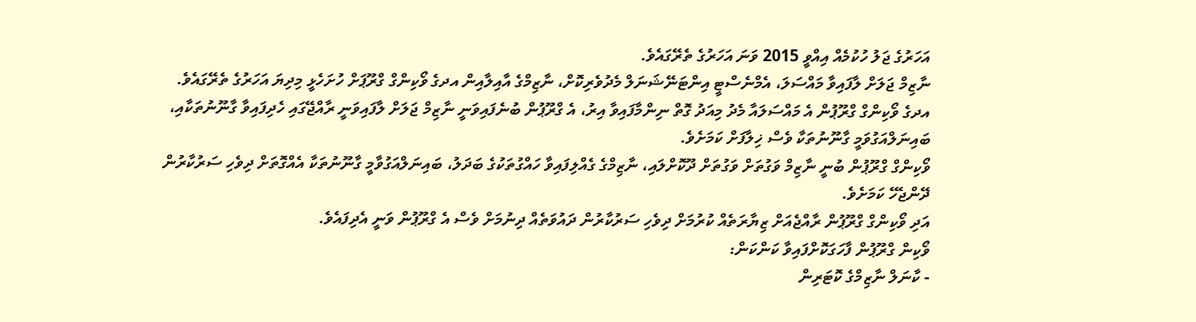އަހަރުގެ ޖަލު ހުކުމެއް އިއްވީ 2015 ވަނަ އަހަރުގެ ތެރޭގައެވެ.
ނާޒިމް ޖަލަށް ލާފައިވާ މައްސަލަ، އެމްނެސްޓީ އިންޓަނޭޝަނަލް މެދުވެރިކޮށް، ނާޒިމްގެ އާއިލާއިން އދގެ ވޯކިންގް ގްރޫޕަށް ހުށަހެޅީ މިދިޔަ އަހަރުގެ ތެރޭގައެވެ.
އދގެ ވޯކިންގް ގްރޫޕުން އެ މައްސަލައާ މެދު މިއަދު ގޮތް ނިންމާފައިވާ އިރު، އެ ގްރޫޕުން ބުނެފައިވަނީ ނާޒިމް ޖަލަށް ލާފައިވަނީ ރާއްޖޭގައި ހެދިފައިވާ ގާނޫނުތަކާއި، ބައިނަލްއަގުވަމީ ގާނޫނުތަކާ ވެސް ޚިލާފަށް ކަމަށެވެ.
ވޯކިންގް ގްރޫޕުން ބުނީ ނާޒިމް ވަގުތަށް ވަގުތަށް ދޫކޮށްލައި، ނާޒިމްގެ ގެއްލިފައިވާ ހައްގުތަކުގެ ބަދަލު، ބައިނަލްއަގުވާމީ ގާނޫނުތަކާ އެއްގޮތަށް ދިވެހި ސަރުކާރުން ދޭންޖެހޭ ކަމަށެވެ.
އަދި ވޯކިންގް ގްރޫޕުން ރާއްޖެއަށް ޒިޔާރަތެއް ކުރުމަށް ދިވެހި ސަރުކާރުން ދައުވަތެއް ދިނުމަށް ވެސް އެ ގްރޫޕުން ވަނީ އެދިފައެވެ.
ވޯކިން ގްރޫޕުން ފާހަގަކޮށްފައިވާ ކަންކަން:
- ކާނަލް ނާޒިމްގެ ކޮޓަރިން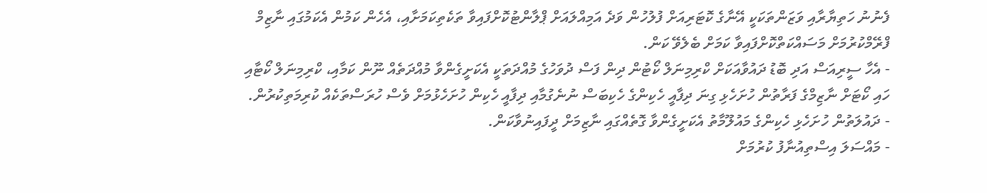ފެނުނު ހަތިޔާރާއި ވަޒަންތަކަކީ އޭނާގެ ކޮޓަރިއަށް ފުލުހުން ވަދެ އަމިއްލައަށް ޕްލާންޓުކޮށްފައިވާ ތަކެތިކަމަށާއި، އެހެން ކަމުން އެކަމުގައި ނާޒިމް ފްރޭމްކުރުމަށް މަސައްކަތްކޮށްފައިވާ ކަމަށް ބެލެވޭ ކަން.
- އެހާ ސީރިއަސް އަދި ބޮޑު ދައުވާއަކަށް ކްރިމިނަލް ކޯޓުން ދިން ފަސް ދުވަހުގެ މުއްދަތަކީ އެކަށީގެންވާ މުއްދަތެއް ނޫން ކަމާއި، ކްރިމިނަލް ކޯޓާއި ހައި ކޯޓަށް ނާޒިމްގެ ފަރާތުން ހުށަހެޅި ގިނަ ދިފާއީ ހެކިންގެ ހެކިބަސް ނުނެގުމާއި ދިފާއީ ހެކިން ހުށަހެޅުމަށް ވެސް ހުރަސްތަކެއް ކުރިމަތިކުރުން.
- ދައުލަތުން ހުށަހެޅި ހެކިންގެ މައުލޫމާތު އެކަށީގެންވާ ގޮތެއްގައި ނާޒިމަށް ދީފައިނުވާކަން.
- މައްސަލަ އިސްތިއުނާފު ކުރުމަށް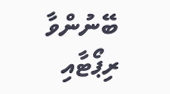ބޭނުންވާ ރިޕޯޓާއި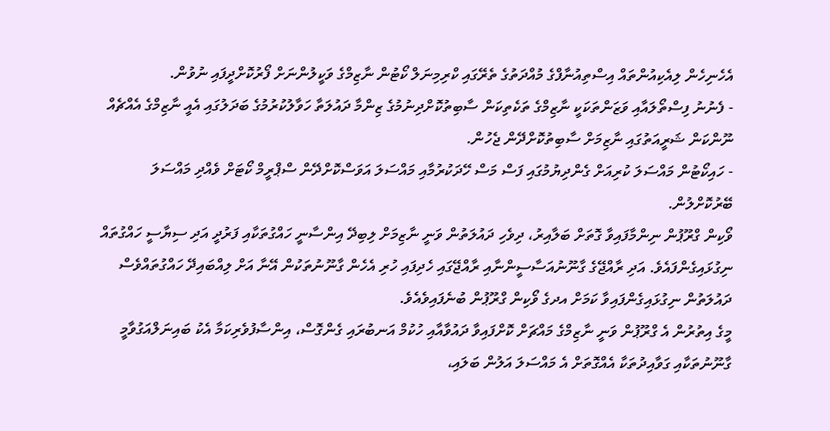އެހެނިހެން ލިއެކިއުންތައް އިސްތިއުނާފްގެ މުއްދަތުގެ ތެރޭގައި ކްރިމިނަލް ކޯޓުން ނާޒިމްގެ ވަކީލުންނަށް ފޯރުކޮށްދީފައި ނުވުން.
- ފެނުނު ފިސްތޯލައާއި ވަޒަންތަކަކީ ނާޒިމްގެ ތަކެތިކަން ސާބިތުކޮށްދިނުމުގެ ޒިންމާ ދައުލަތާ ހަވާލުކުރުމުގެ ބަދަލުގައި އެއީ ނާޒިމްގެ އެއްޗެއް ނޫންކަން ޝަރީއަތުގައި ނާޒިމަށް ސާބިތުކޮށްދޭން ޖެހުން.
- ހައިކޯޓުން މައްސަލަ ކުރިއަށް ގެންދިޔުމުގައި ފަސް މަސް ހޭދަކުރުމާއި މައްސަލަ އަވަސްކޮށްދޭން ސްޕްރީމް ކޯޓަށް ވެއްދި މައްސަލަ ބޭރުކޮށްލުން.
ވޯކިން ގްރޫޕުން ނިންމާފައިވާ ގޮތަށް ބަލާއިރު، ދިވެހި ދައުލަތުން ވަނީ ނާޒިމަށް ލިބިދޭ އިންސާނީ ހައްގުތަކާއި ފަރުދީ އަދި ސިޔާސީ ހައްގުތައް ނިގުޅައިގެންފައެވެ. އަދި ރާއްޖޭގެ ގާނޫނުއަސާސީންނާއި ރާއްޖޭގައި ހެދިފައި ހުރި އެހެން ގާނޫނުތަކުން އޭނާ އަށް ލިއްބައިދޭ ހައްގުތައްވެސް ދައުލަތުން ނިގުޅައިގެންފައިވާ ކަމަށް އދގެ ވޯކިން ގްރޫޕުން ބުނެފައިވެއެވެ.
މީގެ އިތުރުން އެ ގްރޫޕުން ވަނީ ނާޒިމްގެ މައްޗަށް ކޮށްފައިވާ ދައުވާއާއި ހުކުމް އަނބުރައި ގެންގޮސް، އިންސާފުވެރިކަމާ އެކު ބައިނަލްއަގުވާމީ ގާނޫނުތަކާއި ގަވާއިދުތަކާ އެއްގޮތަށް އެ މައްސަލަ އަލުން ބަލައި،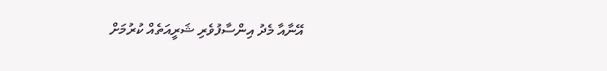އޭނާއާ މެދު އިންސާފުވެރި ޝަރީއަތެއް ކުރުމަށް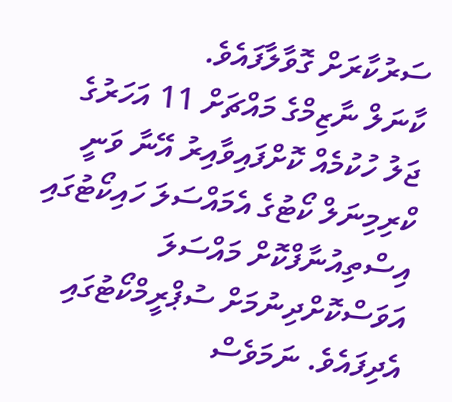ސަރުކާރަށް ގޮވާލާފައެވެ.
ކާނަލް ނާޒިމްގެ މައްޗަށް 11 އަހަރުގެ ޖަލު ހުކުމެއް ކޮށްފައިވާއިރު އޭނާ ވަނީ ކްރިމިނަލް ކޯޓުގެ އެމައްސަލަ ހައިކޯޓުގައި އިސްތިއުނާފްކޮށް މައްސަލަ އަވަސްކޮށްދިނުމަށް ސުޕްރީމްކޯޓުގައި އެދިފައެވެ. ނަމަވެސް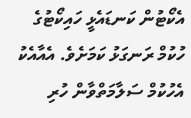އެކޯޓުން ކަނޑައެޅީ ހައިކޯޓުގެ ހުކުމް ރަނގަޅު ކަމަށެވެ. އެއާއެކު އެހުކުމް ސަލާމަތްވާން ހުރި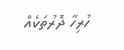ހުރިހާ ދޮރުތަކެއް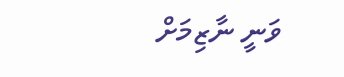ވަނީ ނާޒިމަށް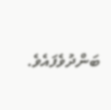ބަންދުވެފައެވެ.